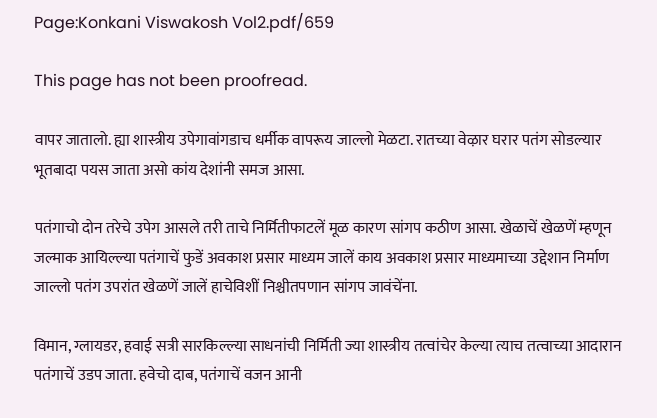Page:Konkani Viswakosh Vol2.pdf/659

This page has not been proofread.

वापर जातालो. ह्या शास्त्रीय उपेगावांगडाच धर्मीक वापरूय जाल्लो मेळटा. रातच्या वेऴार घरार पतंग सोडल्यार भूतबादा पयस जाता असो कांय देशांनी समज आसा.

पतंगाचो दोन तरेचे उपेग आसले तरी ताचे निर्मितीफाटलें मूळ कारण सांगप कठीण आसा. खेळाचें खेळणें म्हणून जल्माक आयिल्ल्या पतंगाचें फुडें अवकाश प्रसार माध्यम जालें काय अवकाश प्रसार माध्यमाच्या उद्देशान निर्माण जाल्लो पतंग उपरांत खेळणें जालें हाचेविशीं निश्चीतपणान सांगप जावंचेंना.

विमान, ग्लायडर, हवाई सत्री सारकिल्ल्या साधनांची निर्मिती ज्या शास्त्रीय तत्वांचेर केल्या त्याच तत्वाच्या आदारान पतंगाचें उडप जाता. हवेचो दाब, पतंगाचें वजन आनी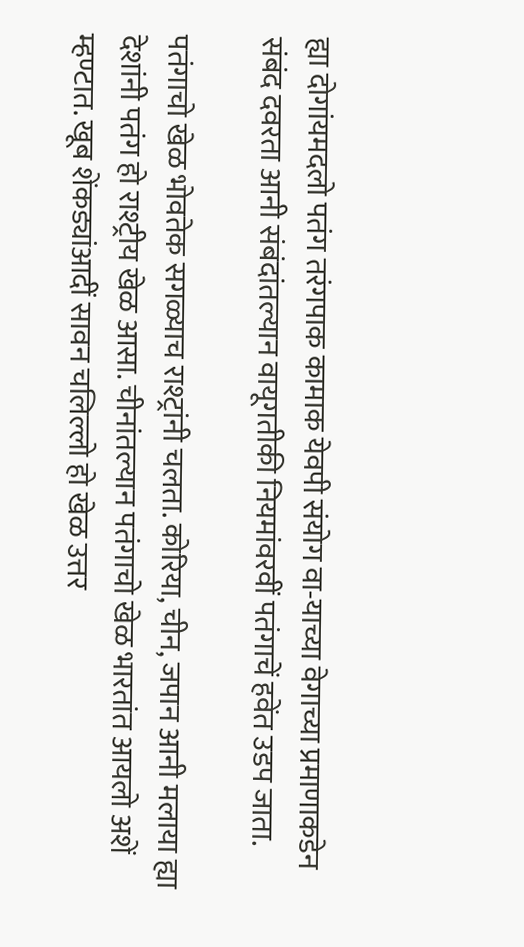ह्या दोगांयमदलो पतंग तरंगपाक कामाक येवपी संयोग वा-याच्या वेगाच्या प्रमाणाकडेन संबंद दवरता आनी संबंदांतल्यान वायूगतीकी नियमांवरवीं पतंगाचें हवेंत उडप जाता.

पतंगाचो खेळ भोवतेक सगळ्याच राश्ट्रांनी चलता. कोरिया, चीन, जपान आनी मलाया ह्या देशांनी पतंग हो राश्ट्रीय खेळ आसा. चीनांतल्यान पतंगाचो खेळ भारतांत आयलो अशें म्हण्टात. खूब शेंकड्यांआदीं सावन चलिल्लो हो खेळ उत्तर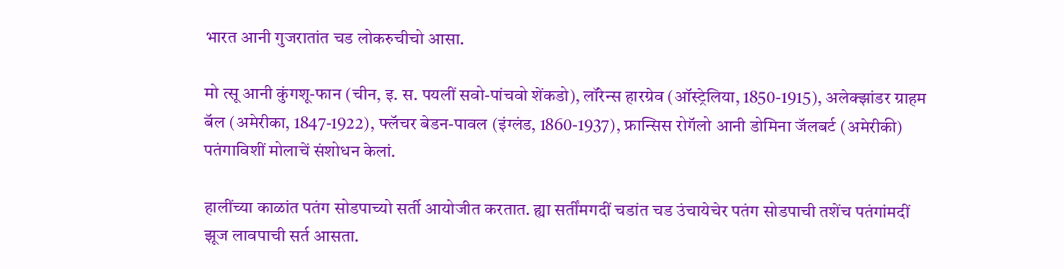भारत आनी गुजरातांत चड लोकरुचीचो आसा.

मो त्सू आनी कुंगशू-फान (चीन, इ. स. पयलीं सवो-पांचवो शेंकडो), लॉरेन्स हारग्रेव (ऑस्ट्रेलिया, 1850-1915), अलेक्झांडर ग्राहम बॅल (अमेरीका, 1847-1922), फ्लॅचर बेडन-पावल (इंग्लंड, 1860-1937), फ्रान्सिस रोगॅलो आनी डोमिना जॅलबर्ट (अमेरीकी) पतंगाविशीं मोलाचें संशोधन केलां.

हालींच्या काळांत पतंग सोडपाच्यो सर्ती आयोजीत करतात. ह्या सर्तींमगदीं चडांत चड उंचायेचेर पतंग सोडपाची तशेंच पतंगांमदीं झूज लावपाची सर्त आसता.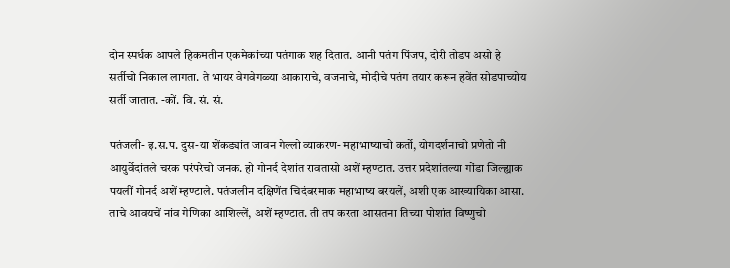दोन स्पर्धक आपले हिकमतीन एकमेकांच्या पतंगाक शह दितात. आनी पतंग पिंजप, दोरी तोडप असो हे सर्तीचो निकाल लागता. ते भायर वेगवेगळ्या आकाराचे, वजनाचे, मोदीचे पतंग तयार करून हवेंत सोडपाच्योय सर्ती जातात. -कों. वि. सं. सं.

पतंजली- इ.स.प. दुस-या शेंकड्यांत जावन गेल्लो व्याकरण- महाभाष्याचो कर्तो, योगदर्शनाचो प्रणेतो नी आयुर्वेदांतले चरक परंपरेचो जनक. हो गोनर्द देशांत रावतासो अशें म्हण्टात. उत्तर प्रदेशांतल्या गोंडा जिल्ह्याक पयलीं गोनर्द अशें म्हण्टाले. पतंजलीन दक्षिणेंत चिदंबरमाक महाभाष्य बरयलें, अशी एक आख्यायिका आसा. ताचे आवयचें नांव गेणिका आशिल्लें, अशें म्हण्टात. ती तप करता आसतना तिच्या पोशांत विष्णुचो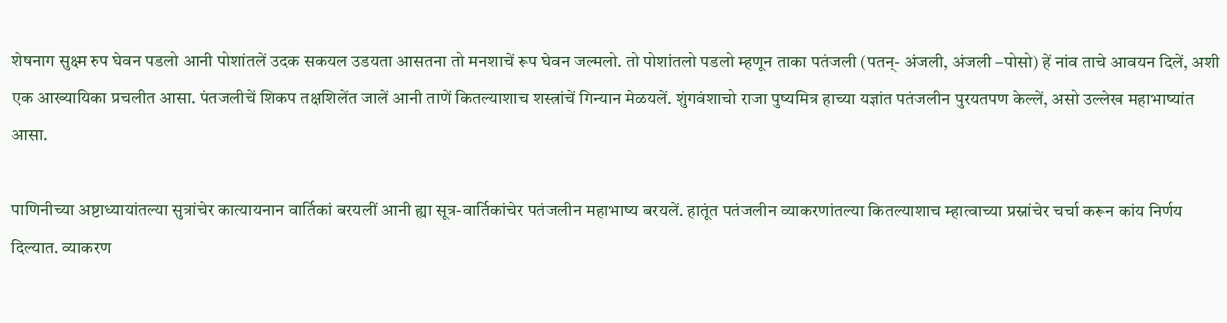शेषनाग सुक्ष्म रुप घेवन पडलो आनी पोशांतलें उदक सकयल उडयता आसतना तो मनशाचें रूप घेवन जल्मलो. तो पोशांतलो पडलो म्हणून ताका पतंजली (पतन्- अंजली, अंजली –पोसो) हें नांव ताचे आवयन दिलें, अशी एक आख्यायिका प्रचलीत आसा. पंतजलीचें शिकप तक्षशिलेंत जालें आनी ताणें कितल्याशाच शस्त्रांचें गिन्यान मेळयलें. शुंगवंशाचो राजा पुष्यमित्र हाच्या यज्ञांत पतंजलीन पुरयतपण केल्लें, असो उल्लेख महाभाष्यांत आसा.

पाणिनीच्या अष्टाध्यायांतल्या सुत्रांचेर कात्यायनान वार्तिकां बरयलीं आनी ह्या सूत्र-वार्तिकांचेर पतंजलीन महाभाष्य बरयलें. हातूंत पतंजलीन व्याकरणांतल्या कितल्याशाच म्हात्वाच्या प्रस्नांचेर चर्चा करून कांय निर्णय दिल्यात. व्याकरण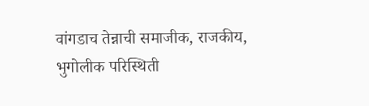वांगडाच तेन्नाची समाजीक, राजकीय, भुगोलीक परिस्थिती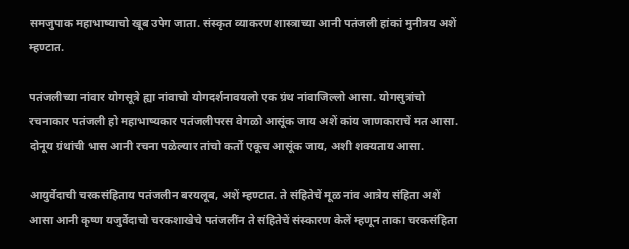समजुपाक महाभाष्याचो खूब उपेग जाता. संस्कृत व्याकरण शास्त्राच्या आनी पतंजली हांकां मुनीत्रय अशें म्हण्टात.

पतंजलीच्या नांवार योगसूत्रे ह्या नांवाचो योगदर्शनावयलो एक ग्रंथ नांवाजिल्लो आसा. योगसुत्रांचो रचनाकार पतंजली हो महाभाष्यकार पतंजलीपरस वेगळो आसूंक जाय अशें कांय जाणकाराचें मत आसा. दोनूय ग्रंथांची भास आनी रचना पळेल्यार तांचो कर्तो एकूच आसूंक जाय, अशी शक्यताय आसा.

आयुर्वेदाची चरकसंहिताय पतंजलीन बरयलूब, अशें म्हण्टात. ते संहितेचें मूळ नांव आत्रेय संहिता अशें आसा आनी कृष्ण यजुर्वेदाचो चरकशाखेचे पतंजलींन ते संहितेचें संस्कारण केलें म्हणून ताका चरकसंहिता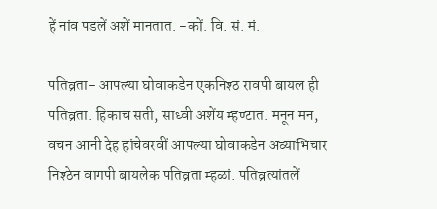हें नांव पडलें अशें मानतात. -कों. वि. सं. मं.

पतिव्रता- आपल्या घोवाकडेन एकनिश्ठ रावपी बायल ही पतिव्रता. हिकाच सती, साध्वी अशेंय म्हण्टात. मनून मन, वचन आनी देह हांचेवरवीं आपल्या घोवाकडेन अव्याभिचार निश्ठेन वागपी बायलेक पतिव्रता म्हळां. पतिव्रत्यांतलें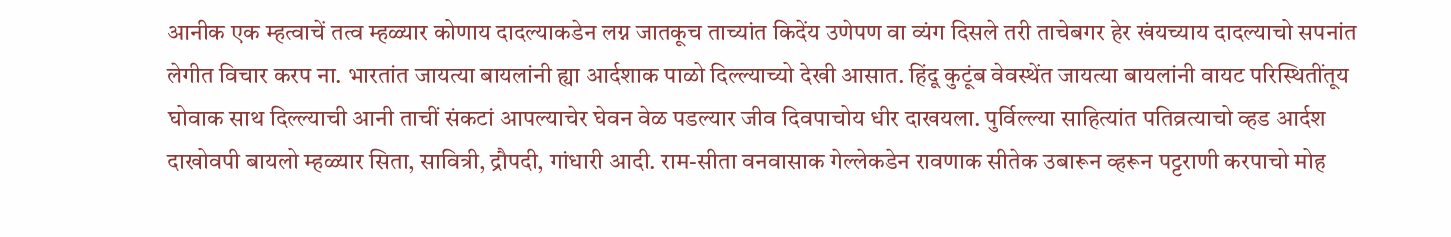आनीक एक म्हत्वाचें तत्व म्हळ्यार कोणाय दादल्याकडेन लग्न जातकूच ताच्यांत किदेंय उणेपण वा व्यंग दिसले तरी ताचेबगर हेर खंयच्याय दादल्याचो सपनांत लेगीत विचार करप ना. भारतांत जायत्या बायलांनी ह्या आर्दशाक पाळो दिल्ल्याच्यो देखी आसात. हिंदू कुटूंब वेवस्थेंत जायत्या बायलांनी वायट परिस्थितींतूय घोवाक साथ दिल्ल्याची आनी ताचीं संकटां आपल्याचेर घेवन वेळ पडल्यार जीव दिवपाचोय धीर दाखयला. पुर्विल्ल्या साहित्यांत पतिव्रत्याचो व्हड आर्दश दाखोवपी बायलो म्हळ्यार सिता, सावित्री, द्रौपदी, गांधारी आदी. राम-सीता वनवासाक गेल्लेकडेन रावणाक सीतेक उबारून व्हरून पट्टराणी करपाचो मोह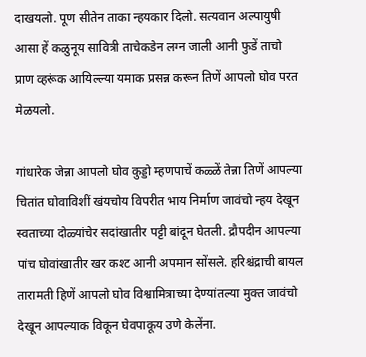दाखयलो. पूण सीतेन ताका न्हयकार दिलो. सत्यवान अल्पायुषी आसा हें कळुनूय सावित्री ताचेकडेन लग्न जाली आनी फुडें ताचो प्राण व्हरूंक आयिल्ल्या यमाक प्रसन्न करून तिणें आपलो घोव परत मेळयलो.

गांधारेक जेन्ना आपलो घोव कुड्डो म्हणपाचें कळ्ळें तेन्ना तिणें आपल्या चितांत घोवाविशीं खंयचोय विपरीत भाय निर्माण जावंचो न्हय देखून स्वताच्या दोळ्यांचेर सदांखातीर पट्टी बांदून घेतली. द्रौपदीन आपल्या पांच घोवांखातीर खर कश्ट आनी अपमान सोंसले. हरिश्चंद्राची बायल तारामती हिणें आपलो घोव विश्वामित्राच्या देण्यांतल्या मुक्त जावंचो देखून आपल्याक विकून घेवपाकूय उणे केलेंना.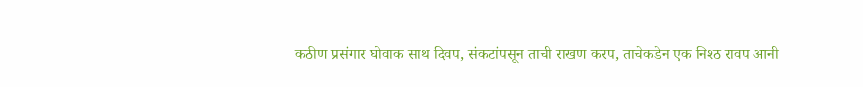कठीण प्रसंगार घोवाक साथ दिवप, संकटांपसून ताची राखण करप, ताचेकडेन एक निश्ठ रावप आनी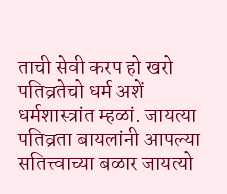ताची सेवी करप हो खरो पतिव्रतेचो धर्म अशें धर्मशास्त्रांत म्हळां. जायत्या पतिव्रता बायलांनी आपल्या सतित्त्वाच्या बळार जायत्यो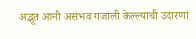अद्भूत आनी असंभव गजाली केल्ल्याचीं उदारणां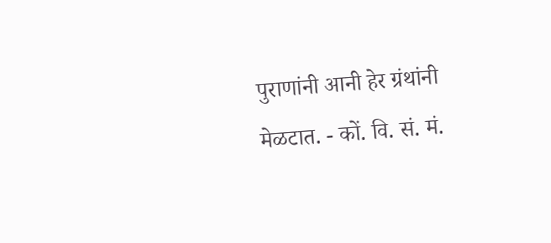पुराणांनी आनी हेर ग्रंथांनी मेळटात. - कों. वि. सं. मं.